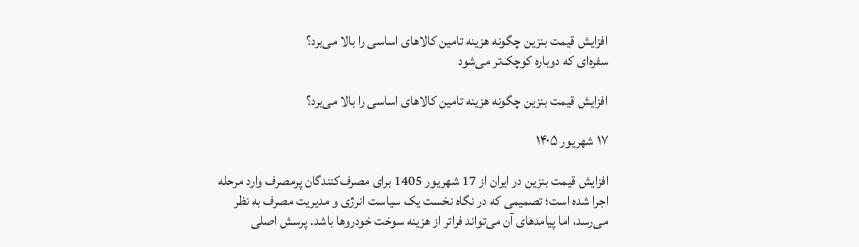افزایش قیمت بنزین چگونه هزینه تامین کالاهای اساسی را بالا می‌برد؟
سفره‌ای که دوباره کوچک‌تر می‌شود

افزایش قیمت بنزین چگونه هزینه تامین کالاهای اساسی را بالا می‌برد؟

۱۷ شهریور ۱۴۰۵

افزایش قیمت بنزین در ایران از 17 شهریور 1405 برای مصرف‌کنندگان پرمصرف وارد مرحله اجرا شده است؛ تصمیمی که در نگاه نخست یک سیاست انرژی و مدیریت مصرف به نظر می‌رسد، اما پیامدهای آن می‌تواند فراتر از هزینه سوخت خودروها باشد. پرسش اصلی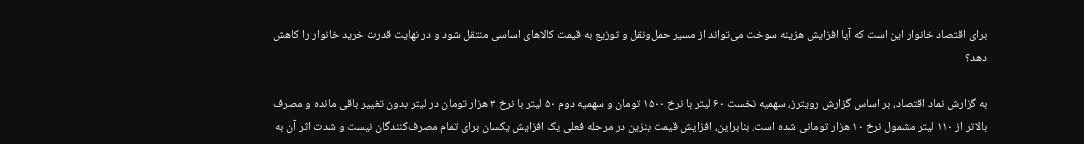برای اقتصاد خانوار این است که آیا افزایش هزینه سوخت می‌تواند از مسیر حمل‌ونقل و توزیع به قیمت کالاهای اساسی منتقل شود و در نهایت قدرت خرید خانوار را کاهش دهد؟

به گزارش نماد اقتصاد، بر اساس گزارش رویترز، سهمیه نخست ۶۰ لیتر با نرخ ۱۵۰۰ تومان و سهمیه دوم ۵۰ لیتر با نرخ ۳ هزار تومان در لیتر بدون تغییر باقی مانده و مصرف بالاتر از ۱۱۰ لیتر مشمول نرخ ۱۰ هزار تومانی شده است. بنابراین، افزایش قیمت بنزین در مرحله فعلی یک افزایش یکسان برای تمام مصرف‌کنندگان نیست و شدت اثر آن به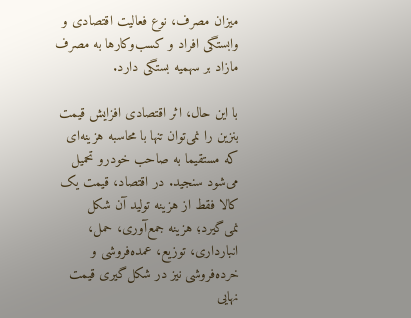میزان مصرف، نوع فعالیت اقتصادی و وابستگی افراد و کسب‌وکارها به مصرف مازاد بر سهمیه بستگی دارد.

با این حال، اثر اقتصادی افزایش قیمت بنزین را نمی‌توان تنها با محاسبه هزینه‌ای که مستقیما به صاحب خودرو تحمیل می‌شود سنجید. در اقتصاد، قیمت یک کالا فقط از هزینه تولید آن شکل نمی‌گیرد؛ هزینه جمع‌آوری، حمل، انبارداری، توزیع، عمده‌فروشی و خرده‌فروشی نیز در شکل‌گیری قیمت نهایی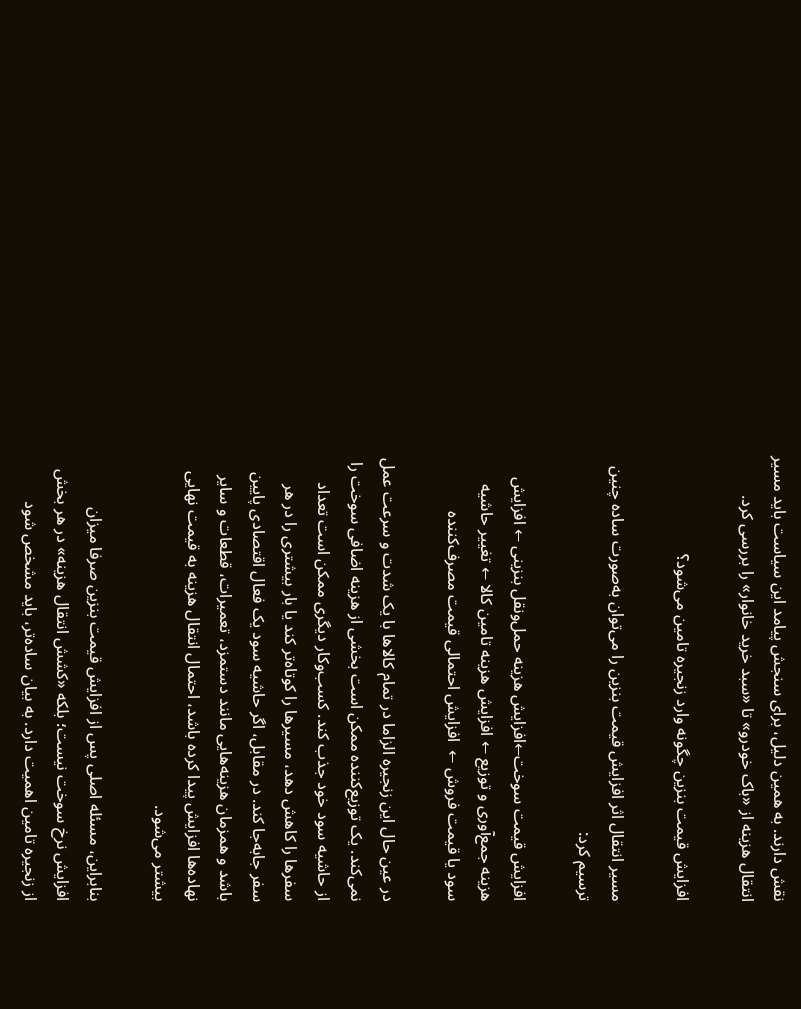نقش دارند. به همین دلیل، برای سنجش پیامد این سیاست باید مسیر انتقال هزینه از «باک خودرو» تا «سبد خرید خانوار» را بررسی کرد.

افزایش قیمت بنزین چگونه وارد زنجیره تامین می‌شود؟

مسیر انتقال اثر افزایش قیمت بنزین را می‌توان به‌صورت ساده چنین ترسیم کرد:

افزایش قیمت سوخت←افزایش هزینه حمل‌ونقل بنزینی ← افزایش هزینه جمع‌آوری و توزیع ← افزایش هزینه تامین کالا ← تغییر حاشیه سود یا قیمت فروش ←  افزایش احتمالی قیمت مصرف‌کننده

در عین حال این زنجیره الزاما در تمام کالاها با یک شدت و سرعت عمل نمی‌کند. یک توزیع‌کننده ممکن است بخشی از هزینه اضافی سوخت را از حاشیه سود خود جذب کند. کسب‌وکار دیگری ممکن است تعداد سفرها را کاهش دهد، مسیرها را کوتاه‌تر کند یا بار بیشتری را در هر سفر جابه‌جا کند. در مقابل، اگر حاشیه سود یک فعال اقتصادی پایین باشد و همزمان هزینه‌هایی مانند دستمزد، تعمیرات، قطعات و سایر نهاده‌ها افزایش پیدا کرده باشد، احتمال انتقال هزینه به قیمت نهایی بیشتر می‌شود.

بنابراین، مسئله اصلی پس از افزایش قیمت بنزین صرفا میزان افزایش نرخ سوخت نیست؛ بلکه «کشش انتقال هزینه» در هر بخش از زنجیره تامین اهمیت دارد. به بیان ساده‌تر، باید مشخص شود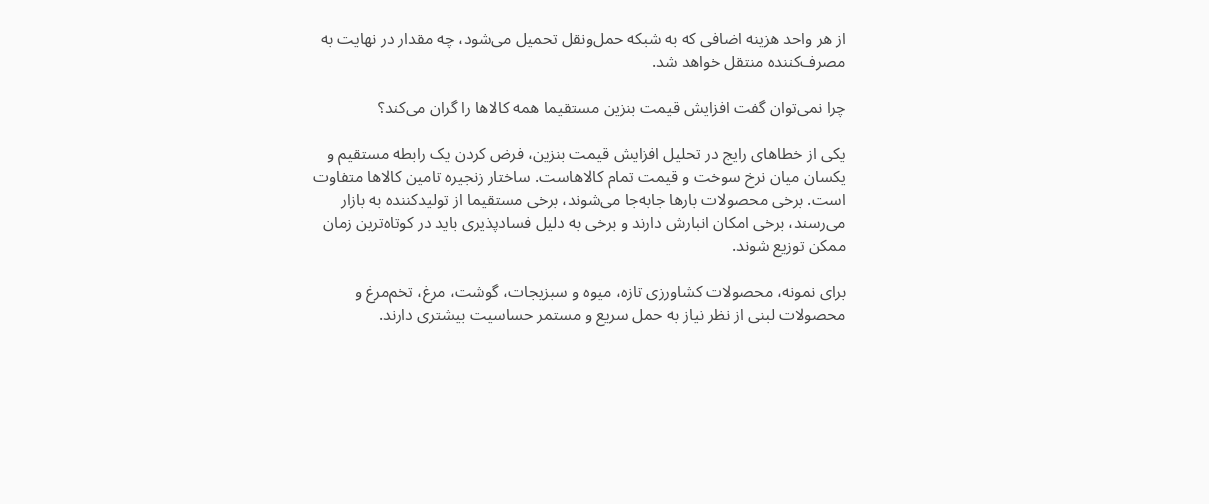از هر واحد هزینه اضافی که به شبکه حمل‌ونقل تحمیل می‌شود، چه مقدار در نهایت به مصرف‌کننده منتقل خواهد شد.

چرا نمی‌توان گفت افزایش قیمت بنزین مستقیما همه کالاها را گران می‌کند؟

یکی از خطاهای رایج در تحلیل افزایش قیمت بنزین، فرض کردن یک رابطه مستقیم و یکسان میان نرخ سوخت و قیمت تمام کالاهاست. ساختار زنجیره تامین کالاها متفاوت است. برخی محصولات بارها جابه‌جا می‌شوند، برخی مستقیما از تولیدکننده به بازار می‌رسند، برخی امکان انبارش دارند و برخی به دلیل فسادپذیری باید در کوتاه‌ترین زمان ممکن توزیع شوند.

برای نمونه، محصولات کشاورزی تازه، میوه و سبزیجات، گوشت، مرغ، تخم‌مرغ و محصولات لبنی از نظر نیاز به حمل سریع و مستمر حساسیت بیشتری دارند.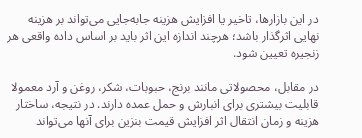در این بازارها، تاخیر یا افزایش هزینه جابه‌جایی می‌تواند بر هزینه نهایی اثرگذار باشد؛ هرچند اندازه این اثر باید بر اساس داده واقعی هر زنجیره تعیین شود.

در مقابل، محصولاتی مانند برنج، حبوبات، شکر، روغن و آرد معمولا قابلیت بیشتری برای انبارش و حمل عمده دارند. در نتیجه، ساختار هزینه و زمان انتقال اثر افزایش قیمت بنزین برای آنها می‌تواند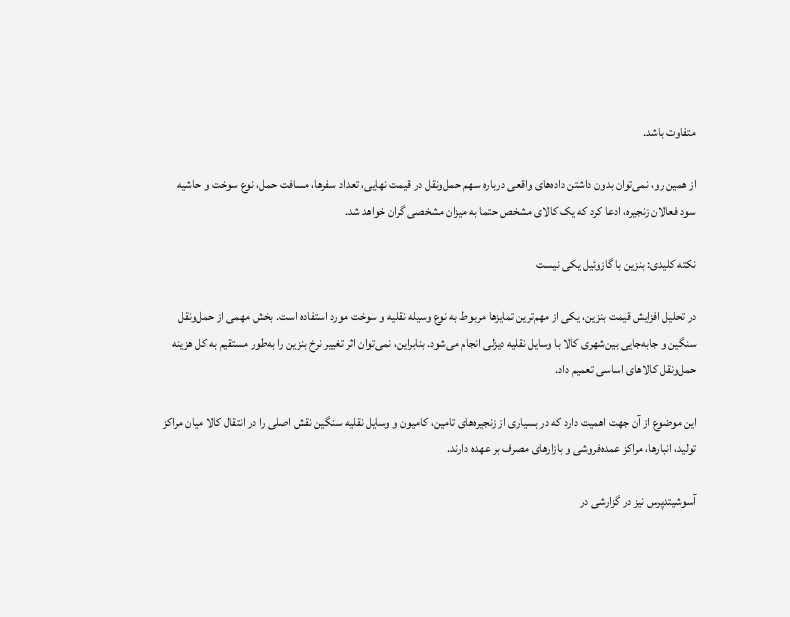متفاوت باشد.

از همین رو، نمی‌توان بدون داشتن داده‌های واقعی درباره سهم حمل‌ونقل در قیمت نهایی، تعداد سفرها، مسافت حمل، نوع سوخت و حاشیه سود فعالان زنجیره، ادعا کرد که یک کالای مشخص حتما به میزان مشخصی گران خواهد شد.

نکته کلیدی: بنزین با گازوئیل یکی نیست

در تحلیل افزایش قیمت بنزین، یکی از مهم‌ترین تمایزها مربوط به نوع وسیله نقلیه و سوخت مورد استفاده است. بخش مهمی از حمل‌ونقل سنگین و جابه‌جایی بین‌شهری کالا با وسایل نقلیه دیزلی انجام می‌شود. بنابراین، نمی‌توان اثر تغییر نرخ بنزین را به‌طور مستقیم به کل هزینه حمل‌ونقل کالاهای اساسی تعمیم داد.

این موضوع از آن جهت اهمیت دارد که در بسیاری از زنجیره‌های تامین، کامیون و وسایل نقلیه سنگین نقش اصلی را در انتقال کالا میان مراکز تولید، انبارها، مراکز عمده‌فروشی و بازارهای مصرف بر عهده دارند.

آسوشیتدپرس نیز در گزارشی در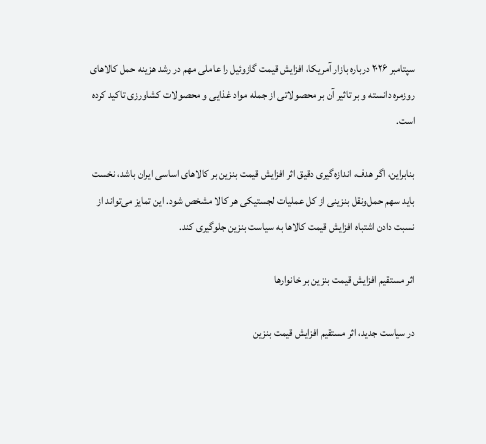سپتامبر ۲۰۲۶ درباره بازار آمریکا، افزایش قیمت گازوئیل را عاملی مهم در رشد هزینه حمل کالاهای روزمره دانسته و بر تاثیر آن بر محصولاتی از جمله مواد غذایی و محصولات کشاورزی تاکید کرده است.

بنابراین، اگر هدف، اندازه‌گیری دقیق اثر افزایش قیمت بنزین بر کالاهای اساسی ایران باشد، نخست باید سهم حمل‌ونقل بنزینی از کل عملیات لجستیکی هر کالا مشخص شود. این تمایز می‌تواند از نسبت دادن اشتباه افزایش قیمت کالاها به سیاست بنزین جلوگیری کند.

اثر مستقیم افزایش قیمت بنزین بر خانوارها

در سیاست جدید، اثر مستقیم افزایش قیمت بنزین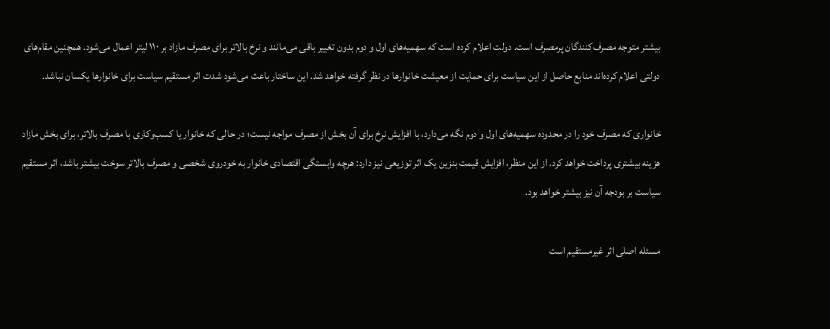بیشتر متوجه مصرف‌کنندگان پرمصرف است. دولت اعلام کرده است که سهمیه‌های اول و دوم بدون تغییر باقی می‌مانند و نرخ بالاتر برای مصرف مازاد بر ۱۱۰ لیتر اعمال می‌شود. همچنین مقام‌های دولتی اعلام کرده‌اند منابع حاصل از این سیاست برای حمایت از معیشت خانوارها در نظر گرفته خواهد شد. این ساختار باعث می‌شود شدت اثر مستقیم سیاست برای خانوارها یکسان نباشد.

خانواری که مصرف خود را در محدوده سهمیه‌های اول و دوم نگه می‌دارد، با افزایش نرخ برای آن بخش از مصرف مواجه نیست؛ در حالی که خانوار یا کسب‌وکاری با مصرف بالاتر، برای بخش مازاد هزینه بیشتری پرداخت خواهد کرد. از این منظر، افزایش قیمت بنزین یک اثر توزیعی نیز دارد: هرچه وابستگی اقتصادی خانوار به خودروی شخصی و مصرف بالاتر سوخت بیشتر باشد، اثر مستقیم سیاست بر بودجه آن نیز بیشتر خواهد بود.

مسئله اصلی اثر غیرمستقیم است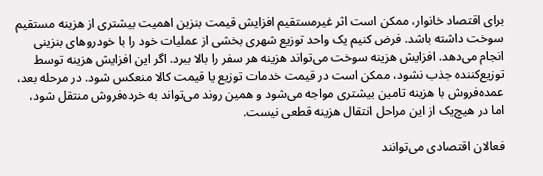برای اقتصاد خانوار، ممکن است اثر غیرمستقیم افزایش قیمت بنزین اهمیت بیشتری از هزینه مستقیم سوخت داشته باشد. فرض کنیم یک واحد توزیع شهری بخشی از عملیات خود را با خودروهای بنزینی انجام می‌دهد. افزایش هزینه سوخت می‌تواند هزینه هر سفر را بالا ببرد. اگر این افزایش هزینه توسط توزیع‌کننده جذب نشود، ممکن است در قیمت خدمات توزیع یا قیمت کالا منعکس شود. در مرحله بعد، عمده‌فروش با هزینه تامین بیشتری مواجه می‌شود و همین روند می‌تواند به خرده‌فروش منتقل شود، اما در هیچ‌یک از این مراحل انتقال هزینه قطعی نیست.

فعالان اقتصادی می‌توانند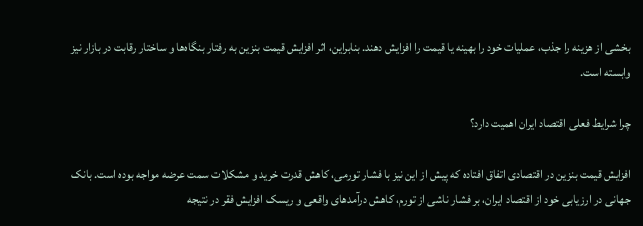بخشی از هزینه را جذب، عملیات خود را بهینه یا قیمت را افزایش دهند. بنابراین، اثر افزایش قیمت بنزین به رفتار بنگاه‌ها و ساختار رقابت در بازار نیز وابسته است.

چرا شرایط فعلی اقتصاد ایران اهمیت دارد؟

افزایش قیمت بنزین در اقتصادی اتفاق افتاده که پیش از این نیز با فشار تورمی، کاهش قدرت خرید و مشکلات سمت عرضه مواجه بوده است. بانک جهانی در ارزیابی خود از اقتصاد ایران، بر فشار ناشی از تورم، کاهش درآمدهای واقعی و ریسک افزایش فقر در نتیجه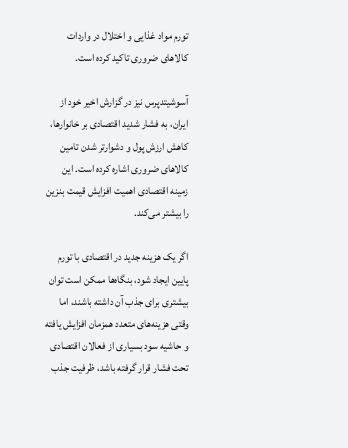تورم مواد غذایی و اختلال در واردات کالاهای ضروری تاکید کرده است.

آسوشیتدپرس نیز در گزارش اخیر خود از ایران، به فشار شدید اقتصادی بر خانوارها، کاهش ارزش پول و دشوارتر شدن تامین کالاهای ضروری اشاره کرده است. این زمینه اقتصادی اهمیت افزایش قیمت بنزین را بیشتر می‌کند.

اگر یک هزینه جدید در اقتصادی با تورم پایین ایجاد شود، بنگاه‌ها ممکن است توان بیشتری برای جذب آن داشته باشند، اما وقتی هزینه‌های متعدد همزمان افزایش یافته و حاشیه سود بسیاری از فعالان اقتصادی تحت فشار قرار گرفته باشد، ظرفیت جذب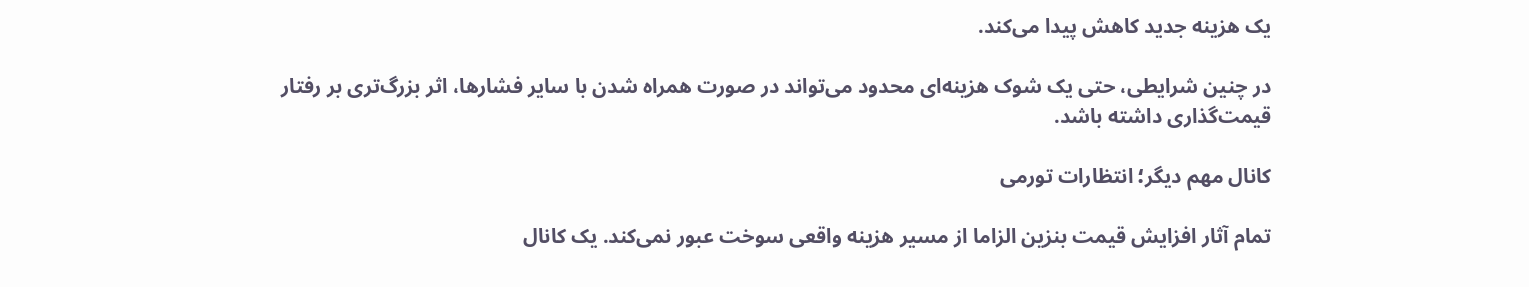یک هزینه جدید کاهش پیدا می‌کند.

در چنین شرایطی، حتی یک شوک هزینه‌ای محدود می‌تواند در صورت همراه شدن با سایر فشارها، اثر بزرگ‌تری بر رفتار قیمت‌گذاری داشته باشد.

کانال مهم دیگر؛ انتظارات تورمی

تمام آثار افزایش قیمت بنزین الزاما از مسیر هزینه واقعی سوخت عبور نمی‌کند. یک کانال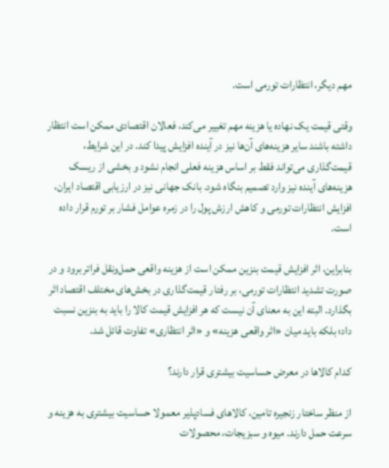مهم دیگر، انتظارات تورمی است.

وقتی قیمت یک نهاده یا هزینه مهم تغییر می‌کند، فعالان اقتصادی ممکن است انتظار داشته باشند سایر هزینه‌های آن‌ها نیز در آینده افزایش پیدا کند. در این شرایط، قیمت‌گذاری می‌تواند فقط بر اساس هزینه فعلی انجام نشود و بخشی از ریسک هزینه‌های آینده نیز وارد تصمیم بنگاه شود. بانک جهانی نیز در ارزیابی اقتصاد ایران، افزایش انتظارات تورمی و کاهش ارزش پول را در زمره عوامل فشار بر تورم قرار داده است.

بنابراین، اثر افزایش قیمت بنزین ممکن است از هزینه واقعی حمل‌ونقل فراتر برود و در صورت تشدید انتظارات تورمی، بر رفتار قیمت‌گذاری در بخش‌های مختلف اقتصاد اثر بگذارد. البته این به معنای آن نیست که هر افزایش قیمت کالا را باید به بنزین نسبت داد؛ بلکه باید میان «اثر واقعی هزینه» و «اثر انتظاری» تفاوت قائل شد.

کدام کالاها در معرض حساسیت بیشتری قرار دارند؟

از منظر ساختار زنجیره تامین، کالاهای فسادپذیر معمولا حساسیت بیشتری به هزینه و سرعت حمل دارند. میوه و سبزیجات، محصولات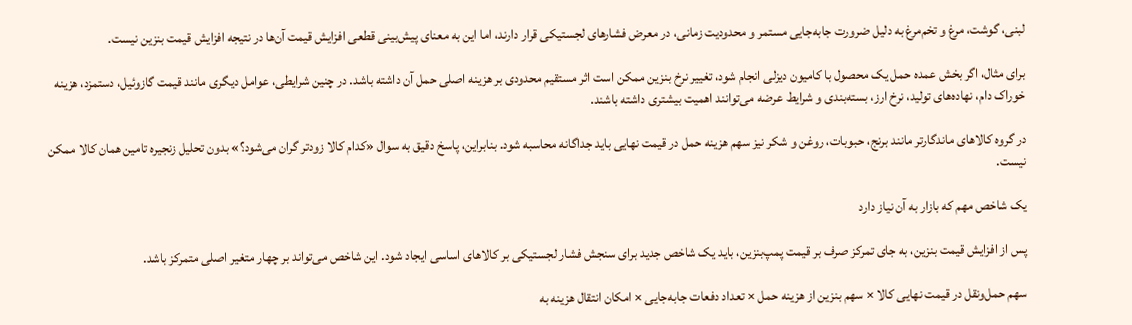لبنی، گوشت، مرغ و تخم‌مرغ به دلیل ضرورت جابه‌جایی مستمر و محدودیت زمانی، در معرض فشارهای لجستیکی قرار دارند، اما این به معنای پیش‌بینی قطعی افزایش قیمت آن‌ها در نتیجه افزایش قیمت بنزین نیست.

برای مثال، اگر بخش عمده حمل یک محصول با کامیون دیزلی انجام شود، تغییر نرخ بنزین ممکن است اثر مستقیم محدودی بر هزینه اصلی حمل آن داشته باشد. در چنین شرایطی، عوامل دیگری مانند قیمت گازوئیل، دستمزد، هزینه خوراک دام، نهاده‌های تولید، نرخ ارز، بسته‌بندی و شرایط عرضه می‌توانند اهمیت بیشتری داشته باشند.

در گروه کالاهای ماندگارتر مانند برنج، حبوبات، روغن و شکر نیز سهم هزینه حمل در قیمت نهایی باید جداگانه محاسبه شود. بنابراین، پاسخ دقیق به سوال «کدام کالا زودتر گران می‌شود؟» بدون تحلیل زنجیره تامین همان کالا ممکن نیست.

یک شاخص مهم که بازار به آن نیاز دارد

پس از افزایش قیمت بنزین، به جای تمرکز صرف بر قیمت پمپ‌بنزین، باید یک شاخص جدید برای سنجش فشار لجستیکی بر کالاهای اساسی ایجاد شود. این شاخص می‌تواند بر چهار متغیر اصلی متمرکز باشد.

سهم حمل‌ونقل در قیمت نهایی کالا × سهم بنزین از هزینه حمل × تعداد دفعات جابه‌جایی × امکان انتقال هزینه به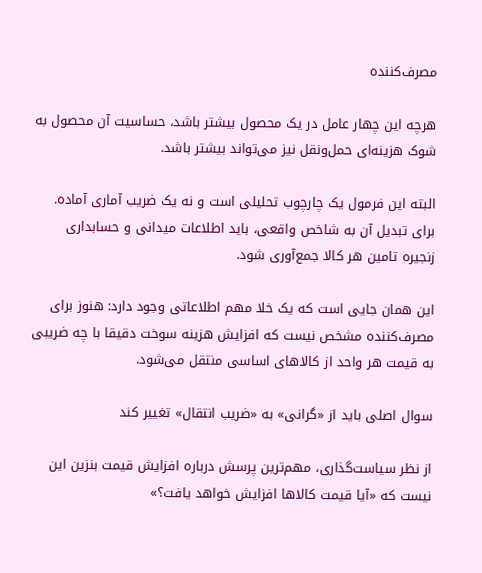مصرف‌کننده

هرچه این چهار عامل در یک محصول بیشتر باشد، حساسیت آن محصول به شوک هزینه‌ای حمل‌ونقل نیز می‌تواند بیشتر باشد.

البته این فرمول یک چارچوب تحلیلی است و نه یک ضریب آماری آماده. برای تبدیل آن به شاخص واقعی، باید اطلاعات میدانی و حسابداری زنجیره تامین هر کالا جمع‌آوری شود.

این همان جایی است که یک خلا مهم اطلاعاتی وجود دارد: هنوز برای مصرف‌کننده مشخص نیست که افزایش هزینه سوخت دقیقا با چه ضریبی به قیمت هر واحد از کالاهای اساسی منتقل می‌شود.

سوال اصلی باید از «گرانی» به «ضریب انتقال» تغییر کند

از نظر سیاست‌گذاری، مهم‌ترین پرسش درباره افزایش قیمت بنزین این نیست که «آیا قیمت کالاها افزایش خواهد یافت؟»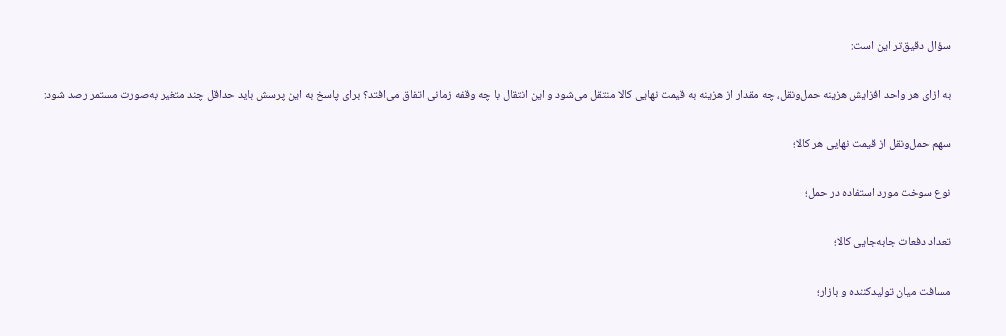سؤال دقیق‌تر این است:

به ازای هر واحد افزایش هزینه حمل‌ونقل، چه مقدار از هزینه به قیمت نهایی کالا منتقل می‌شود و این انتقال با چه وقفه زمانی اتفاق می‌افتد؟ برای پاسخ به این پرسش باید حداقل چند متغیر به‌صورت مستمر رصد شود:

سهم حمل‌ونقل از قیمت نهایی هر کالا؛

نوع سوخت مورد استفاده در حمل؛

تعداد دفعات جابه‌جایی کالا؛

مسافت میان تولیدکننده و بازار؛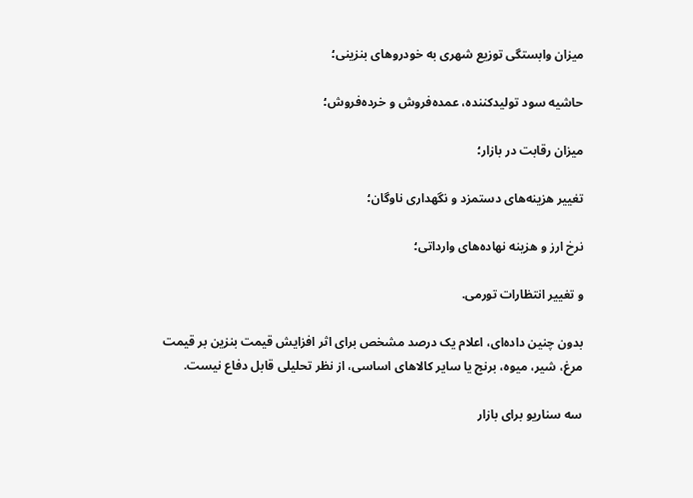میزان وابستگی توزیع شهری به خودروهای بنزینی؛

حاشیه سود تولیدکننده، عمده‌فروش و خرده‌فروش؛

میزان رقابت در بازار؛

تغییر هزینه‌های دستمزد و نگهداری ناوگان؛

نرخ ارز و هزینه نهاده‌های وارداتی؛

و تغییر انتظارات تورمی.

بدون چنین داده‌ای، اعلام یک درصد مشخص برای اثر افزایش قیمت بنزین بر قیمت مرغ، شیر، میوه، برنج یا سایر کالاهای اساسی، از نظر تحلیلی قابل دفاع نیست.

سه سناریو برای بازار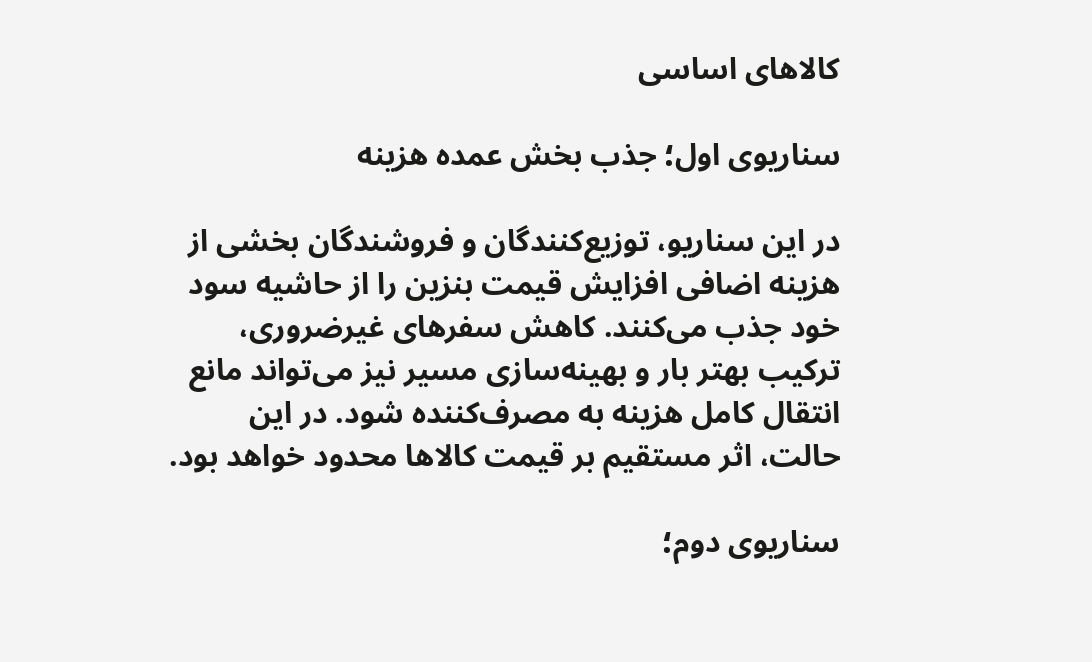کالاهای اساسی

سناریوی اول؛ جذب بخش عمده هزینه

در این سناریو، توزیع‌کنندگان و فروشندگان بخشی از هزینه اضافی افزایش قیمت بنزین را از حاشیه سود خود جذب می‌کنند. کاهش سفرهای غیرضروری، ترکیب بهتر بار و بهینه‌سازی مسیر نیز می‌تواند مانع انتقال کامل هزینه به مصرف‌کننده شود. در این حالت، اثر مستقیم بر قیمت کالاها محدود خواهد بود.

سناریوی دوم؛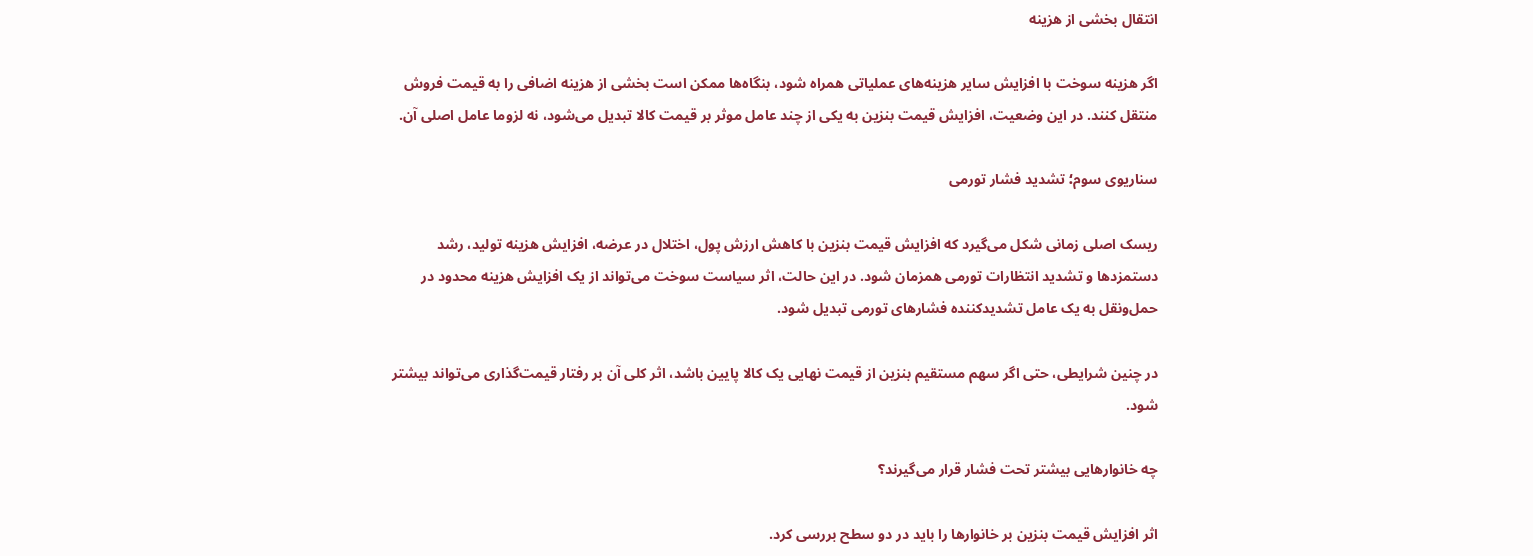انتقال بخشی از هزینه

اگر هزینه سوخت با افزایش سایر هزینه‌های عملیاتی همراه شود، بنگاه‌ها ممکن است بخشی از هزینه اضافی را به قیمت فروش منتقل کنند. در این وضعیت، افزایش قیمت بنزین به یکی از چند عامل موثر بر قیمت کالا تبدیل می‌شود، نه لزوما عامل اصلی آن.

سناریوی سوم؛ تشدید فشار تورمی

ریسک اصلی زمانی شکل می‌گیرد که افزایش قیمت بنزین با کاهش ارزش پول، اختلال در عرضه، افزایش هزینه تولید، رشد دستمزدها و تشدید انتظارات تورمی همزمان شود. در این حالت، اثر سیاست سوخت می‌تواند از یک افزایش هزینه محدود در حمل‌ونقل به یک عامل تشدیدکننده فشارهای تورمی تبدیل شود.

در چنین شرایطی، حتی اگر سهم مستقیم بنزین از قیمت نهایی یک کالا پایین باشد، اثر کلی آن بر رفتار قیمت‌گذاری می‌تواند بیشتر شود.

چه خانوارهایی بیشتر تحت فشار قرار می‌گیرند؟

اثر افزایش قیمت بنزین بر خانوارها را باید در دو سطح بررسی کرد.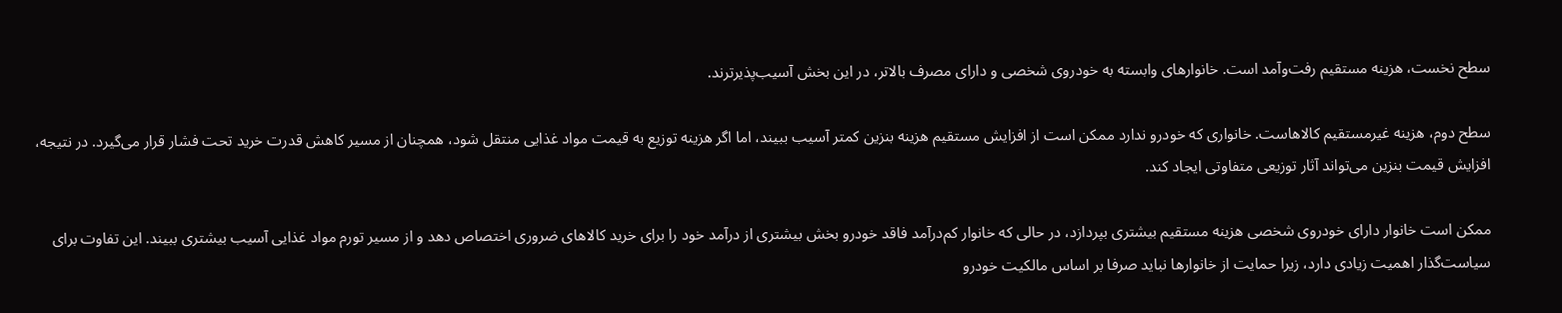سطح نخست، هزینه مستقیم رفت‌وآمد است. خانوارهای وابسته به خودروی شخصی و دارای مصرف بالاتر، در این بخش آسیب‌پذیرترند.

سطح دوم، هزینه غیرمستقیم کالاهاست. خانواری که خودرو ندارد ممکن است از افزایش مستقیم هزینه بنزین کمتر آسیب ببیند، اما اگر هزینه توزیع به قیمت مواد غذایی منتقل شود، همچنان از مسیر کاهش قدرت خرید تحت فشار قرار می‌گیرد. در نتیجه، افزایش قیمت بنزین می‌تواند آثار توزیعی متفاوتی ایجاد کند.

ممکن است خانوار دارای خودروی شخصی هزینه مستقیم بیشتری بپردازد، در حالی که خانوار کم‌درآمد فاقد خودرو بخش بیشتری از درآمد خود را برای خرید کالاهای ضروری اختصاص دهد و از مسیر تورم مواد غذایی آسیب بیشتری ببیند. این تفاوت برای سیاست‌گذار اهمیت زیادی دارد، زیرا حمایت از خانوارها نباید صرفا بر اساس مالکیت خودرو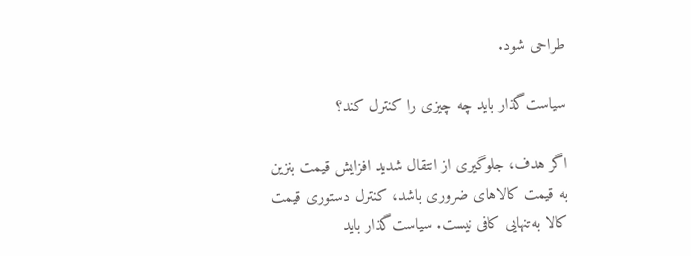طراحی شود.

سیاست‌گذار باید چه چیزی را کنترل کند؟

اگر هدف، جلوگیری از انتقال شدید افزایش قیمت بنزین به قیمت کالاهای ضروری باشد، کنترل دستوری قیمت کالا به‌تنهایی کافی نیست. سیاست‌گذار باید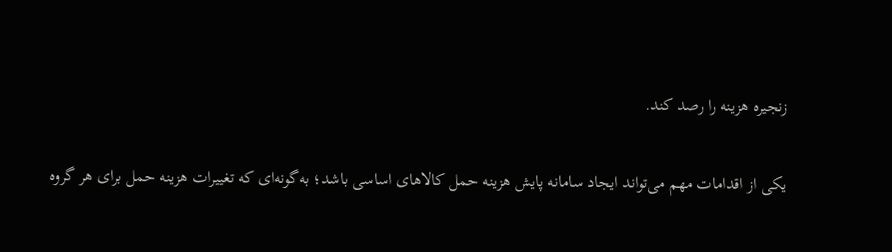زنجیره هزینه را رصد کند.

یکی از اقدامات مهم می‌تواند ایجاد سامانه پایش هزینه حمل کالاهای اساسی باشد؛ به‌گونه‌ای که تغییرات هزینه حمل برای هر گروه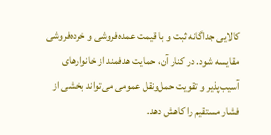کالایی جداگانه ثبت و با قیمت عمده‌فروشی و خرده‌فروشی مقایسه شود. در کنار آن، حمایت هدفمند از خانوارهای آسیب‌پذیر و تقویت حمل‌ونقل عمومی می‌تواند بخشی از فشار مستقیم را کاهش دهد.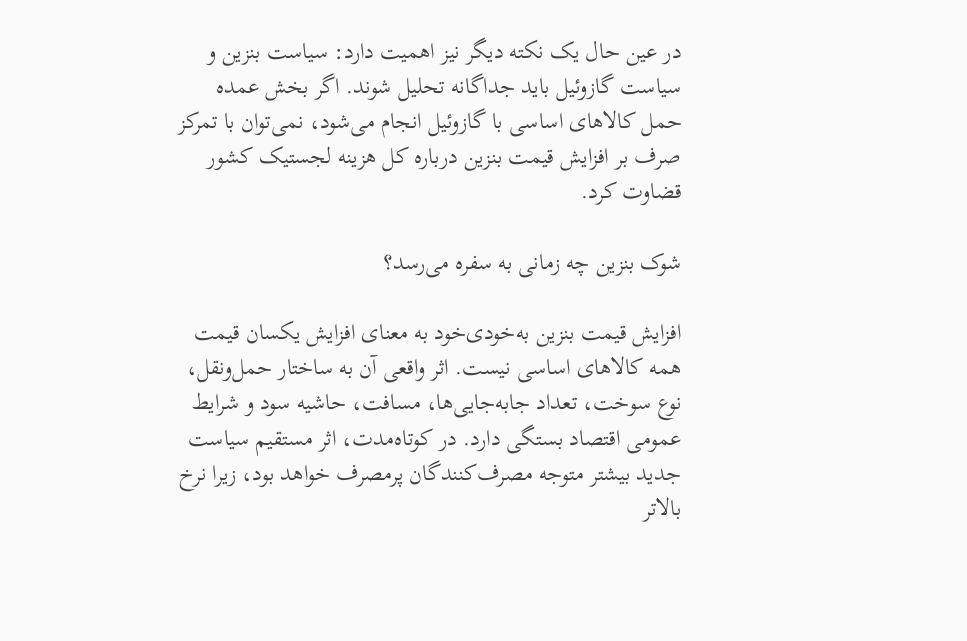در عین حال یک نکته دیگر نیز اهمیت دارد: سیاست بنزین و سیاست گازوئیل باید جداگانه تحلیل شوند. اگر بخش عمده حمل کالاهای اساسی با گازوئیل انجام می‌شود، نمی‌توان با تمرکز صرف بر افزایش قیمت بنزین درباره کل هزینه لجستیک کشور قضاوت کرد.

شوک بنزین چه زمانی به سفره می‌رسد؟

افزایش قیمت بنزین به‌خودی‌خود به معنای افزایش یکسان قیمت همه کالاهای اساسی نیست. اثر واقعی آن به ساختار حمل‌ونقل، نوع سوخت، تعداد جابه‌جایی‌ها، مسافت، حاشیه سود و شرایط عمومی اقتصاد بستگی دارد. در کوتاه‌مدت، اثر مستقیم سیاست جدید بیشتر متوجه مصرف‌کنندگان پرمصرف خواهد بود، زیرا نرخ بالاتر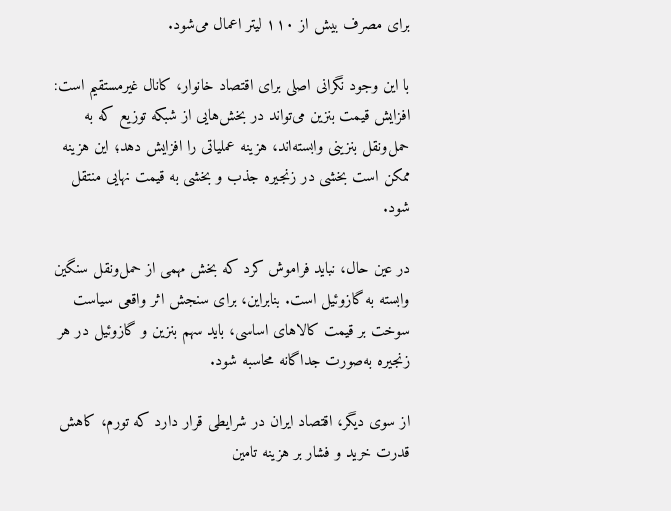برای مصرف بیش از ۱۱۰ لیتر اعمال می‌شود.

با این وجود نگرانی اصلی برای اقتصاد خانوار، کانال غیرمستقیم است: افزایش قیمت بنزین می‌تواند در بخش‌هایی از شبکه توزیع که به حمل‌ونقل بنزینی وابسته‌اند، هزینه عملیاتی را افزایش دهد؛ این هزینه ممکن است بخشی در زنجیره جذب و بخشی به قیمت نهایی منتقل شود.

در عین حال، نباید فراموش کرد که بخش مهمی از حمل‌ونقل سنگین وابسته به گازوئیل است. بنابراین، برای سنجش اثر واقعی سیاست سوخت بر قیمت کالاهای اساسی، باید سهم بنزین و گازوئیل در هر زنجیره به‌صورت جداگانه محاسبه شود.

از سوی دیگر، اقتصاد ایران در شرایطی قرار دارد که تورم، کاهش قدرت خرید و فشار بر هزینه تامین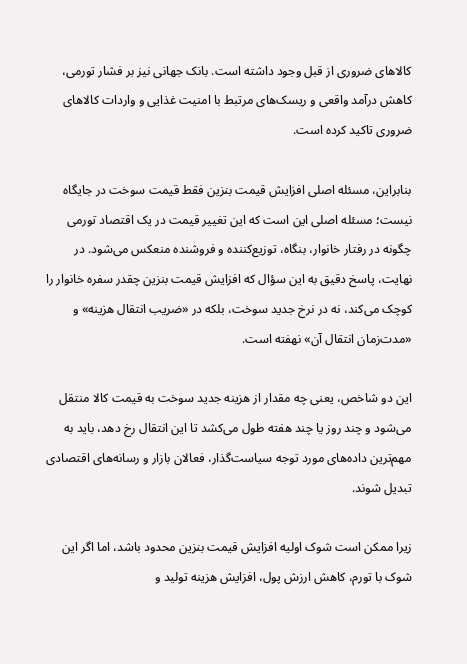کالاهای ضروری از قبل وجود داشته است. بانک جهانی نیز بر فشار تورمی، کاهش درآمد واقعی و ریسک‌های مرتبط با امنیت غذایی و واردات کالاهای ضروری تاکید کرده است.

بنابراین، مسئله اصلی افزایش قیمت بنزین فقط قیمت سوخت در جایگاه نیست؛ مسئله اصلی این است که این تغییر قیمت در یک اقتصاد تورمی چگونه در رفتار خانوار، بنگاه، توزیع‌کننده و فروشنده منعکس می‌شود. در نهایت، پاسخ دقیق به این سؤال که افزایش قیمت بنزین چقدر سفره خانوار را کوچک می‌کند، نه در نرخ جدید سوخت، بلکه در «ضریب انتقال هزینه» و «مدت‌زمان انتقال آن» نهفته است.

این دو شاخص، یعنی چه مقدار از هزینه جدید سوخت به قیمت کالا منتقل می‌شود و چند روز یا چند هفته طول می‌کشد تا این انتقال رخ دهد، باید به مهم‌ترین داده‌های مورد توجه سیاست‌گذار، فعالان بازار و رسانه‌های اقتصادی تبدیل شوند.

زیرا ممکن است شوک اولیه افزایش قیمت بنزین محدود باشد، اما اگر این شوک با تورم، کاهش ارزش پول، افزایش هزینه تولید و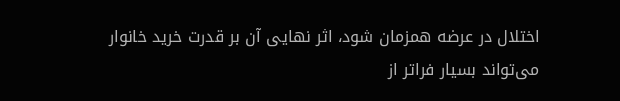اختلال در عرضه همزمان شود، اثر نهایی آن بر قدرت خرید خانوار می‌تواند بسیار فراتر از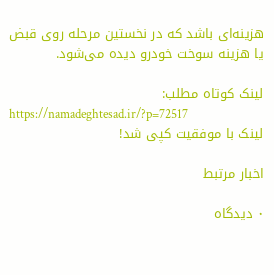هزینه‌ای باشد که در نخستین مرحله روی قبض یا هزینه سوخت خودرو دیده می‌شود.

لینک کوتاه مطلب:
https://namadeghtesad.ir/?p=72517
لینک با موفقیت کپی شد!

اخبار مرتبط

۰ دیدگاه